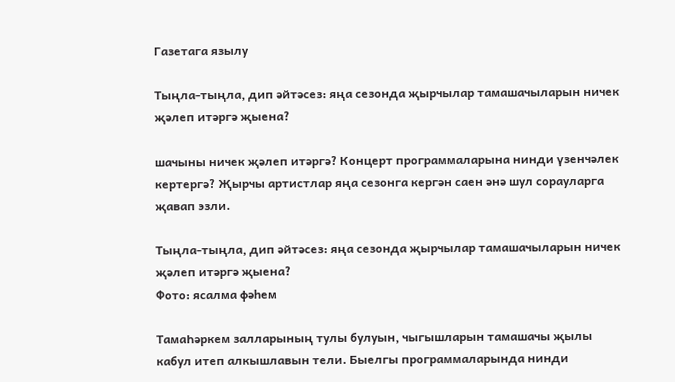Газетага язылу

Тыңла-тыңла, дип әйтәсез: яңа сезонда җырчылар тамашачыларын ничек җәлеп итәргә җыена?

шачыны ничек җәлеп итәргә? Концерт программаларына нинди үзенчәлек кертергә? Җырчы артистлар яңа сезонга кергән саен әнә шул сорауларга җавап эзли.

Тыңла-тыңла, дип әйтәсез: яңа сезонда җырчылар тамашачыларын ничек җәлеп итәргә җыена?
Фото: ясалма фәһем

ТамаҺәркем залларының тулы булуын, чыгышларын тамашачы җылы кабул итеп алкышлавын тели. Быелгы программаларында нинди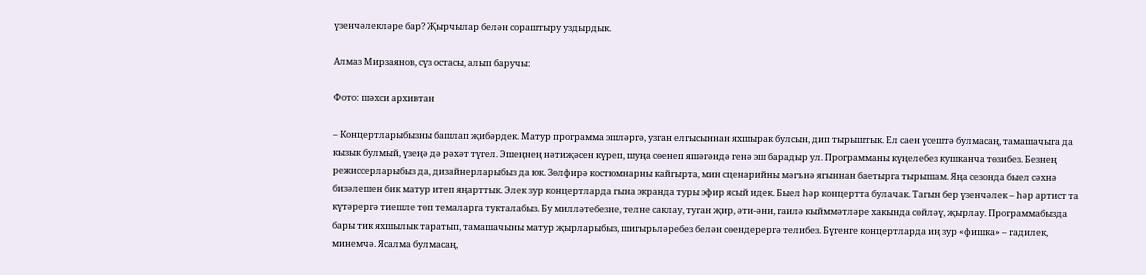үзенчәлекләре бар? Җырчылар белән сораштыру уздырдык.

Алмаз Мирзаянов, сүз остасы, алып баручы:

Фото: шәхси архивтан

– Концертларыбызны башлап җибәрдек. Матур программа эшләргә, узган елгысыннан яхшырак булсын, дип тырыштык. Ел саен үсештә булмасаң, тамашачыга да кызык булмый, үзеңә дә рәхәт түгел. Эшеңнең нәтиҗәсен күреп, шуңа сөенеп яшәгәндә генә эш барадыр ул. Программаны күңелебез кушканча төзибез. Безнең режиссерларыбыз да, дизайнерларыбыз да юк. Зөлфирә костюмнарны кайгырта, мин сценарийны мәгънә ягыннан баетырга тырышам. Яңа сезонда быел сәхнә бизәлешен бик матур итеп яңарттык. Элек зур концертларда гына экранда туры эфир ясый идек. Быел һәр концертта булачак. Тагын бер үзенчәлек – һәр артист та күтәрергә тиешле төп темаларга тукталабыз. Бу милләтебезне, телне саклау, туган җир, әти-әни, гаилә кыйммәтләре хакында сөйләү, җырлау. Программабызда бары тик яхшылык таратып, тамашачыны матур җырларыбыз, шигырьләребез белән сөендерергә телибез. Бүгенге концертларда иң зур «фишка» – гадилек, минемчә. Ясалма булмасаң,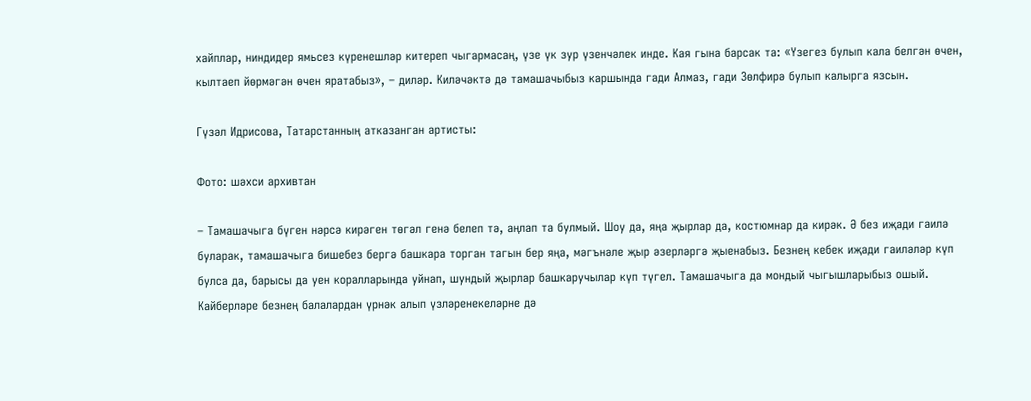хайплар, ниндидер ямьсез күренешләр китереп чыгармасаң, үзе үк зур үзенчәлек инде. Кая гына барсак та: «Үзегез булып кала белгән өчен, кылтаеп йөрмәгән өчен яратабыз», – диләр. Киләчәктә дә тамашачыбыз каршында гади Алмаз, гади Зөлфирә булып калырга язсын.

Гүзәл Идрисова, Татарстанның атказанган артисты:

Фото: шәхси архивтан

– Тамашачыга бүген нәрсә кирәген төгәл генә белеп тә, аңлап та булмый. Шоу да, яңа җырлар да, костюмнар да кирәк. Ә без иҗади гаилә буларак, тамашачыга бишебез бергә башкара торган тагын бер яңа, мәгънәле җыр әзерләргә җыенабыз. Безнең кебек иҗади гаиләләр күп булса да, барысы да уен коралларында уйнап, шундый җырлар башкаручылар күп түгел. Тамашачыга да мондый чыгышларыбыз ошый. Кайберләре безнең балалардан үрнәк алып үзләренекеләрне дә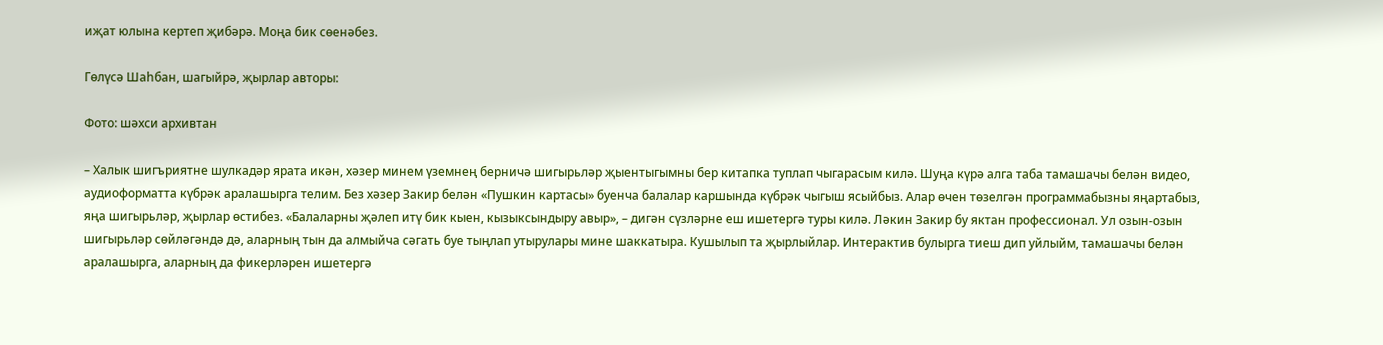иҗат юлына кертеп җибәрә. Моңа бик сөенәбез.

Гөлүсә Шаһбан, шагыйрә, җырлар авторы:

Фото: шәхси архивтан

– Халык шигъриятне шулкадәр ярата икән, хәзер минем үземнең берничә шигырьләр җыентыгымны бер китапка туплап чыгарасым килә. Шуңа күрә алга таба тамашачы белән видео, аудиоформатта күбрәк аралашырга телим. Без хәзер Закир белән «Пушкин картасы» буенча балалар каршында күбрәк чыгыш ясыйбыз. Алар өчен төзелгән программабызны яңартабыз, яңа шигырьләр, җырлар өстибез. «Балаларны җәлеп итү бик кыен, кызыксындыру авыр», – дигән сүзләрне еш ишетергә туры килә. Ләкин Закир бу яктан профессионал. Ул озын-озын шигырьләр сөйләгәндә дә, аларның тын да алмыйча сәгать буе тыңлап утырулары мине шаккатыра. Кушылып та җырлыйлар. Интерактив булырга тиеш дип уйлыйм, тамашачы белән аралашырга, аларның да фикерләрен ишетергә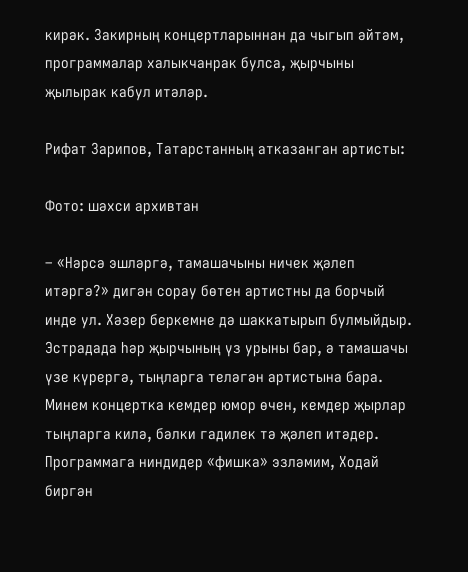кирәк. Закирның концертларыннан да чыгып әйтәм, программалар халыкчанрак булса, җырчыны җылырак кабул итәләр.

Рифат Зарипов, Татарстанның атказанган артисты:

Фото: шәхси архивтан

– «Нәрсә эшләргә, тамашачыны ничек җәлеп итәргә?» дигән сорау бөтен артистны да борчый инде ул. Хәзер беркемне дә шаккатырып булмыйдыр. Эстрадада һәр җырчының үз урыны бар, ә тамашачы үзе күрергә, тыңларга теләгән артистына бара. Минем концертка кемдер юмор өчен, кемдер җырлар тыңларга килә, бәлки гадилек тә җәлеп итәдер. Программага ниндидер «фишка» эзләмим, Ходай биргән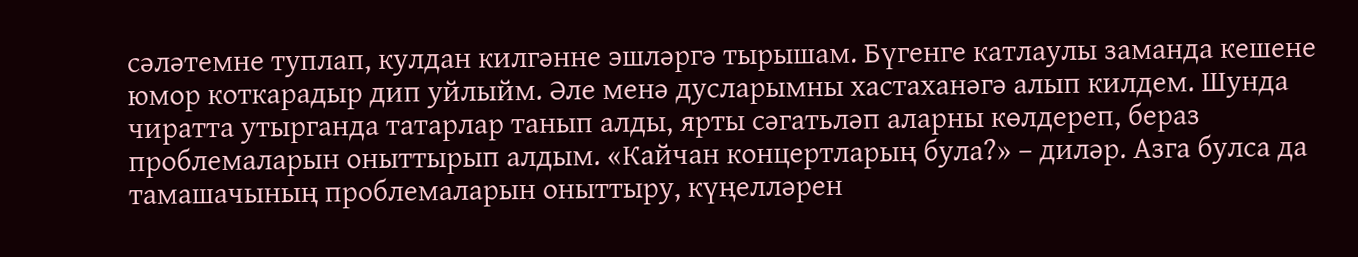сәләтемне туплап, кулдан килгәнне эшләргә тырышам. Бүгенге катлаулы заманда кешене юмор коткарадыр дип уйлыйм. Әле менә дусларымны хастаханәгә алып килдем. Шунда чиратта утырганда татарлар танып алды, ярты сәгатьләп аларны көлдереп, бераз проблемаларын оныттырып алдым. «Кайчан концертларың була?» – диләр. Азга булса да тамашачының проблемаларын оныттыру, күңелләрен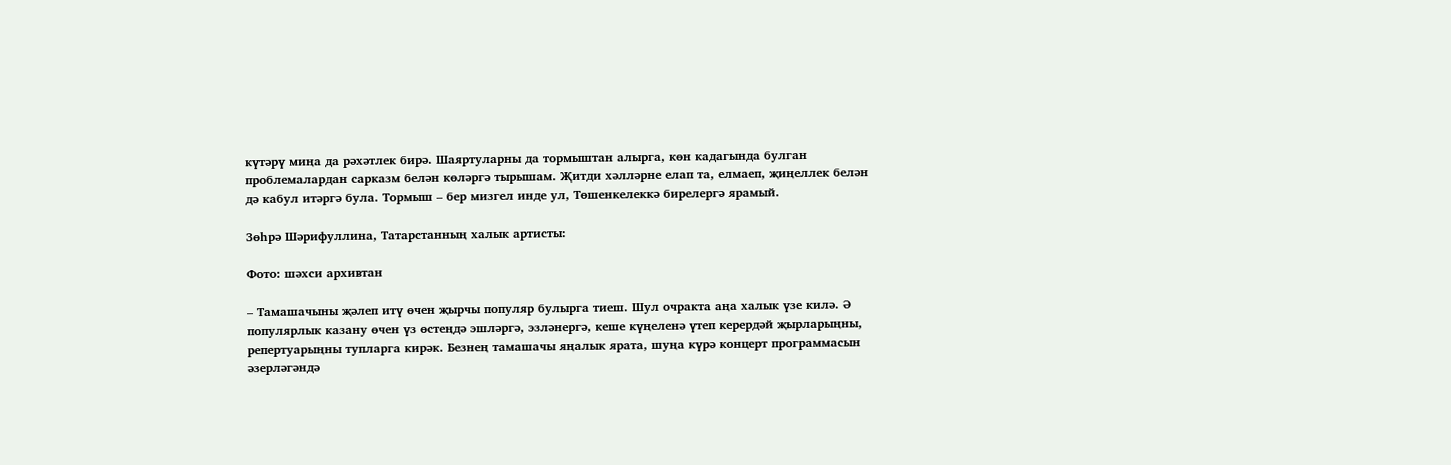күтәрү миңа да рәхәтлек бирә. Шаяртуларны да тормыштан алырга, көн кадагында булган проблемалардан сарказм белән көләргә тырышам. Җитди хәлләрне елап та, елмаеп, җиңеллек белән дә кабул итәргә була. Тормыш – бер мизгел инде ул, Төшенкелеккә бирелергә ярамый.

Зөһрә Шәрифуллина, Татарстанның халык артисты:

Фото: шәхси архивтан

– Тамашачыны җәлеп итү өчен җырчы популяр булырга тиеш. Шул очракта аңа халык үзе килә. Ә популярлык казану өчен үз өстеңдә эшләргә, эзләнергә, кеше күңеленә үтеп керердәй җырларыңны, репертуарыңны тупларга кирәк. Безнең тамашачы яңалык ярата, шуңа күрә концерт программасын әзерләгәндә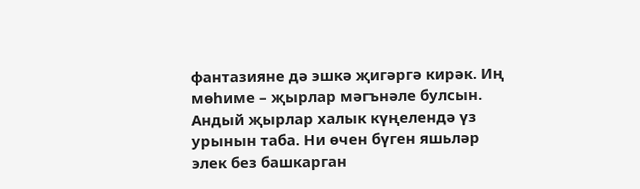фантазияне дә эшкә җигәргә кирәк. Иң мөһиме – җырлар мәгънәле булсын. Андый җырлар халык күңелендә үз урынын таба. Ни өчен бүген яшьләр элек без башкарган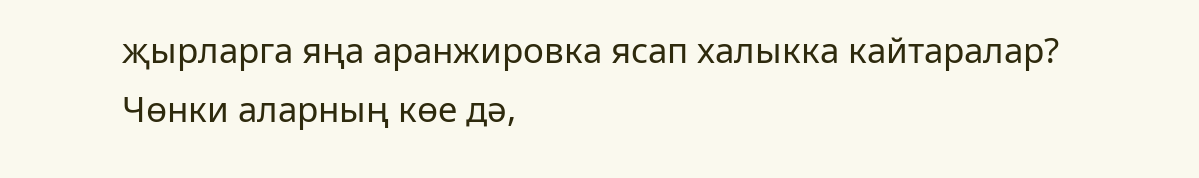җырларга яңа аранжировка ясап халыкка кайтаралар? Чөнки аларның көе дә,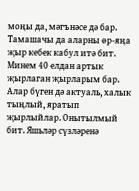моңы да, мәгънәсе дә бар. Тамашачы да аларны өр-яңа җыр кебек кабул итә бит. Минем 40 елдан артык җырлаган җырларым бар. Алар бүген дә актуаль, халык тыңлый, яратып җырлыйлар. Онытылмый бит. Яшьләр сүзләренә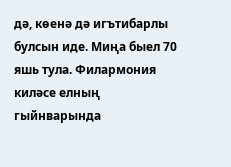дә, көенә дә игътибарлы булсын иде. Миңа быел 70 яшь тула. Филармония киләсе елның гыйнварында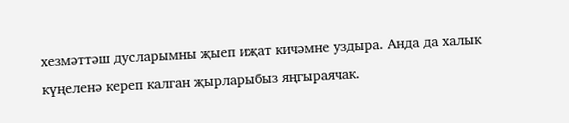хезмәттәш дусларымны җыеп иҗат кичәмне уздыра. Анда да халык күңеленә кереп калган җырларыбыз яңгыраячак.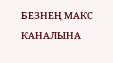БЕЗНЕҢ МАКС КАНАЛЫНА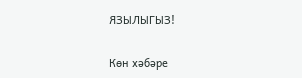ЯЗЫЛЫГЫЗ!

Көн хәбәре